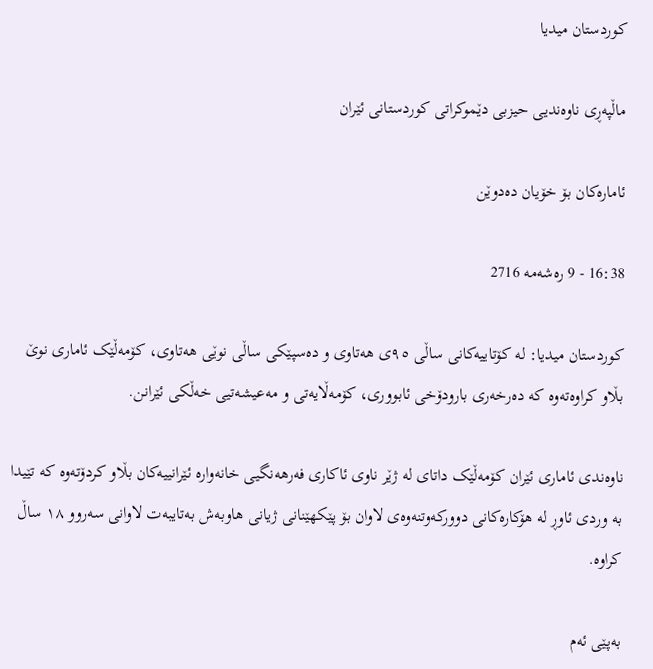کوردستان میدیا

ماڵپەڕی ناوەندیی حیزبی دێموکراتی کوردستانی ئێران

ئامارەکان بۆ خۆیان دەدوێن

16:38 - 9 رەشەمه 2716

کوردستان میدیا: لە کۆتاییەکانی ساڵی ٩٥ی هەتاوی و دەسپێکی ساڵی نوێی هەتاوی، کۆمەڵێک ئاماری نوێ بڵاو کراوەتەوە کە دەرخەری بارودۆخی ئابووری، کۆمەڵایەتی و مەعیشەتیی خەڵکی ئێرانن.

ناوەندی ئاماری ئێران کۆمەڵێک داتای لە ژێر ناوی ئاکاری فەرهەنگیی خانەوارە ئێرانییەکان بڵاو کردۆتەوە کە تێیدا بە وردی ئاوڕ لە هۆکارەکانی دوورکەوتنەوەی لاوان بۆ پێکهێنانی ژیانی هاوبەش بەتایبەت لاوانی سەروو ١٨ ساڵ کراوە.

بەپێی ئەم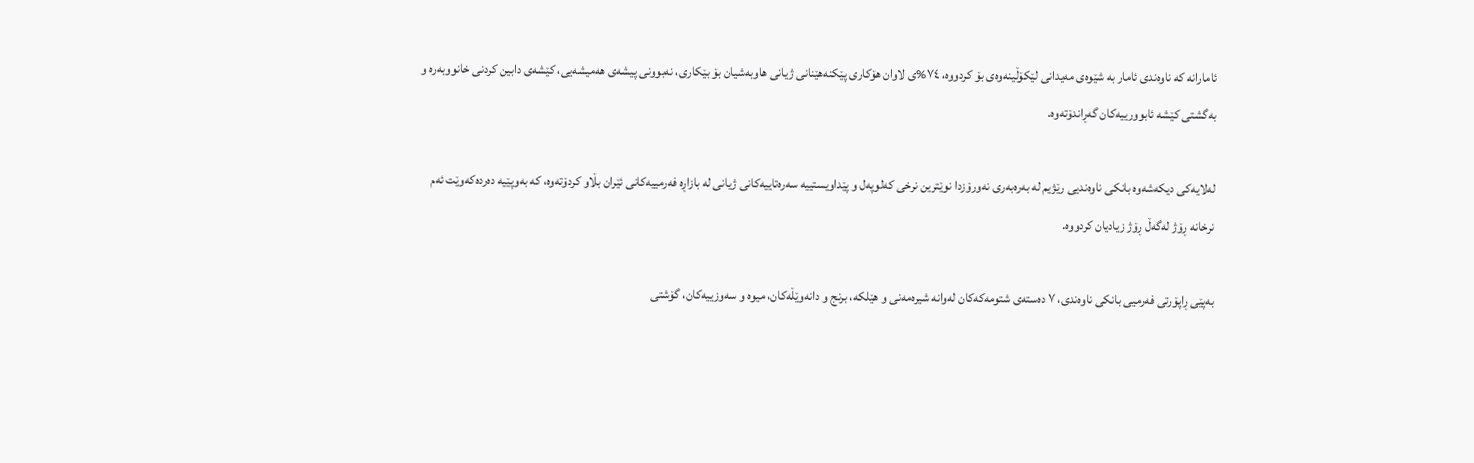ئامارانە کە ناوەندی ئامار بە شێوەی مەیدانی لێکۆڵینەوەی بۆ کردووە، ٧٤%ی لاوان هۆکاری پێکنەهێنانی ژیانی هاوبەشیان بۆ بێکاری، نەبوونی پیشەی هەمیشەیی، کێشەی دابین کردنی خانووبەرە و بەگشتی کێشە ئابوورییەکان گەڕاندۆتەوە.

لەلایەکی دیکەشەوە بانکی ناوەندیی رێژیم لە بەرەبەری نەورۆزدا نوێترین نرخی کەلوپەل و پێداویستییە سەرەتاییەکانی ژیانی لە بازاڕە فەرمییەکانی ئێران بڵاو کردۆتەوە، کە بەوپێیە دەردەکەوێت ئەم نرخانە ڕۆژ لەگەڵ ڕۆژ زیادیان کردووە.

بەپێی ڕاپۆرتی فەرمیی بانکی ناوەندی، ٧ دەستەی شتومەکەکان لەوانە شیرەمەنی و هێلکە، برنج و دانەوێڵەکان، میوە و سەوزییەکان، گۆشتی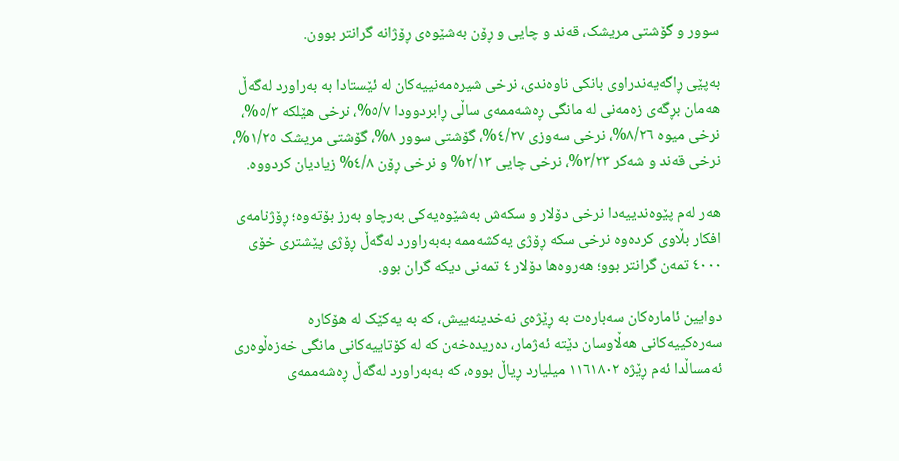سوور و گۆشتی مریشک، قەند و چایی و ڕۆن بەشێوەی ڕۆژانە گرانتر بوون.

بەپێی ڕاگەیەندراوی بانکی ناوەندی، نرخی شیرەمەنییەکان لە ئێستادا بە بەراورد لەگەڵ هەمان بڕگەی زەمەنی لە مانگی ڕەشەممەی ساڵی ڕابردوودا ٥/٧%، نرخی هێلکە ٥/٣%، نرخی میوە ٨/٢٦%، نرخی سەوزی ٤/٢٧%، گۆشتی سوور ٨%، گۆشتی مریشک ١/٢٥%، نرخی قەند و شەکر ٣/٢٣%، نرخی چایی ٢/١٣% و نرخی ڕۆن ٤/٨% زیادیان کردووە.

هەر لەم پێوەندییەدا نرخی دۆلار و سکەش بەشێوەیەکی بەرچاو بەرز بۆتەوە؛ ڕۆژنامەی افکار بڵاوی کردەوە نرخی سکە ڕۆژی یەکشەممە بەبەراورد لەگەڵ ڕۆژی پێشتری خۆی ٤٠٠٠ تمەن گرانتر بوو؛ هەروەها دۆلار ٤ تمەنی دیکە گران بوو.

دوایین ئامارەکان سەبارەت بە ڕێژەی نەخدینەییش، کە بە یەکێک لە هۆکارە سەرەکییەکانی هەڵاوسان دێتە ئەژمار، دەریدەخەن کە لە کۆتاییەکانی مانگی خەزەڵوەری ئەمساڵدا ئەم ڕێژە ١١٦١٨٠٢ میلیارد ڕیاڵ بووە، کە بەبەراورد لەگەڵ ڕەشەممەی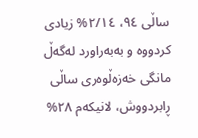ساڵی ٩٤، ٢/١٤% زیادی کردووە و بەبەراورد لەگەڵ مانگی خەزەڵوەری ساڵی ڕابردووش، لانیکەم ٢٨%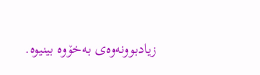زیادبوونەوەی بەخۆوە بینیوە.